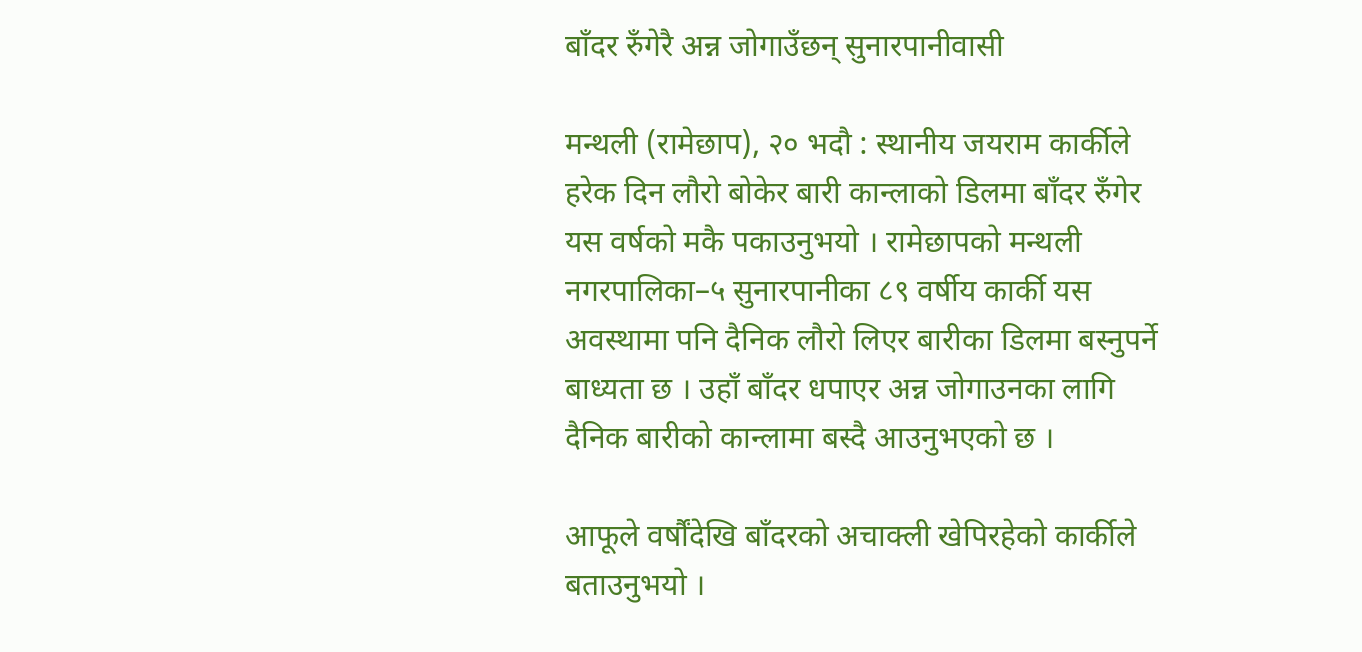बाँदर रुँगेरै अन्न जोगाउँछन् सुनारपानीवासी

मन्थली (रामेछाप), २० भदौ : स्थानीय जयराम कार्कीले हरेक दिन लौरो बोकेर बारी कान्लाको डिलमा बाँदर रुँगेर यस वर्षको मकै पकाउनुभयो । रामेछापको मन्थली नगरपालिका–५ सुनारपानीका ८९ वर्षीय कार्की यस अवस्थामा पनि दैनिक लौरो लिएर बारीका डिलमा बस्नुपर्ने बाध्यता छ । उहाँ बाँदर धपाएर अन्न जोगाउनका लागि दैनिक बारीको कान्लामा बस्दै आउनुभएको छ ।

आफूले वर्षौंदेखि बाँदरको अचाक्ली खेपिरहेको कार्कीले बताउनुभयो ।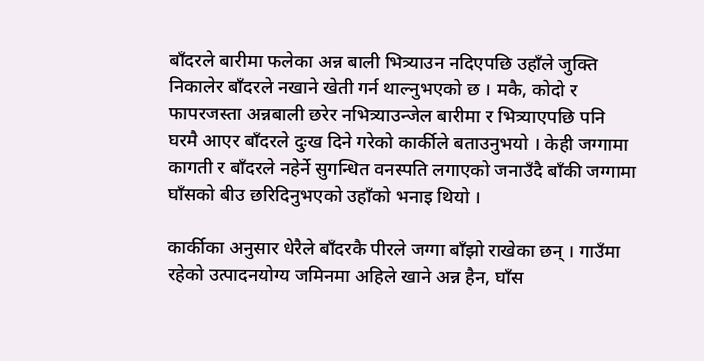बाँदरले बारीमा फलेका अन्न बाली भित्र्याउन नदिएपछि उहाँले जुक्ति निकालेर बाँदरले नखाने खेती गर्न थाल्नुभएको छ । मकै, कोदो र फापरजस्ता अन्नबाली छरेर नभित्र्याउन्जेल बारीमा र भित्र्याएपछि पनि घरमै आएर बाँदरले दुःख दिने गरेको कार्कीले बताउनुभयो । केही जग्गामा कागती र बाँदरले नहेर्ने सुगन्धित वनस्पति लगाएको जनाउँदै बाँकी जग्गामा घाँसको बीउ छरिदिनुभएको उहाँको भनाइ थियो ।

कार्कीका अनुसार धेरैले बाँदरकै पीरले जग्गा बाँझो राखेका छन् । गाउँमा रहेको उत्पादनयोग्य जमिनमा अहिले खाने अन्न हैन, घाँस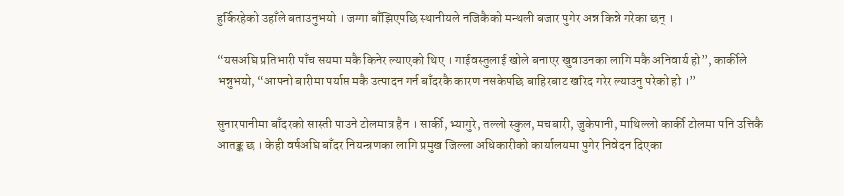हुर्किरहेको उहाँले बताउनुभयो । जग्गा बाँझिएपछि स्थानीयले नजिकैको मन्थली बजार पुगेर अन्न किन्ने गरेका छन् ।

“यसअघि प्रतिभारी पाँच सयमा मकै किनेर ल्याएको थिए । गाईवस्तुलाई खोले बनाएर खुवाउनका लागि मकै अनिवार्य हो”, कार्कीले भन्नुभयो, “आफ्नो बारीमा पर्याप्त मकै उत्पादन गर्न बाँदरकै कारण नसकेपछि बाहिरबाट खरिद गरेर ल्याउनु परेको हो ।”

सुनारपानीमा बाँदरको सास्ती पाउने टोलमात्र हैन । सार्की, भ्यागुरे, तल्लो स्कुल, मचबारी, जुकेपानी, माथिल्लो कार्की टोलमा पनि उत्तिकै आतङ्क छ । केही वर्षअघि बाँदर नियन्त्रणका लागि प्रमुख जिल्ला अधिकारीको कार्यालयमा पुगेर निवेदन दिएका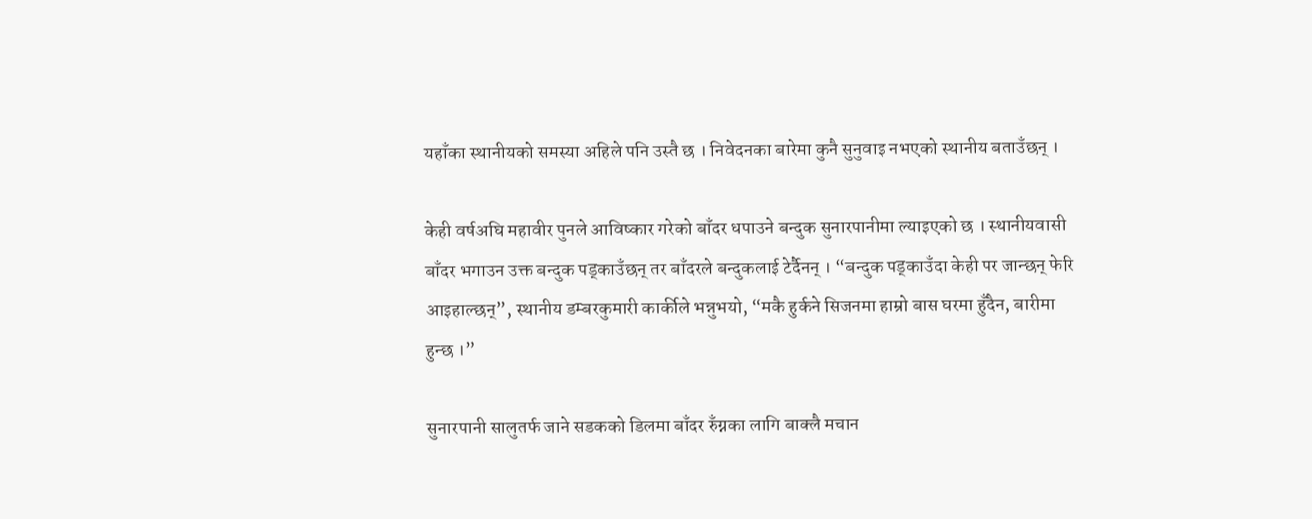यहाँका स्थानीयको समस्या अहिले पनि उस्तै छ । निवेदनका बारेमा कुनै सुनुवाइ नभएको स्थानीय बताउँछन् ।

केही वर्षअघि महावीर पुनले आविष्कार गरेको बाँदर धपाउने बन्दुक सुनारपानीमा ल्याइएको छ । स्थानीयवासी बाँदर भगाउन उक्त बन्दुक पड्काउँछन् तर बाँदरले बन्दुकलाई टेर्दैनन् । “बन्दुक पड्काउँदा केही पर जान्छन् फेरि आइहाल्छन्”, स्थानीय डम्बरकुमारी कार्कीले भन्नुभयो, “मकै हुर्कने सिजनमा हाम्रो बास घरमा हुँदैन, बारीमा हुन्छ ।”

सुनारपानी सालुतर्फ जाने सडकको डिलमा बाँदर रुँग्नका लागि बाक्लै मचान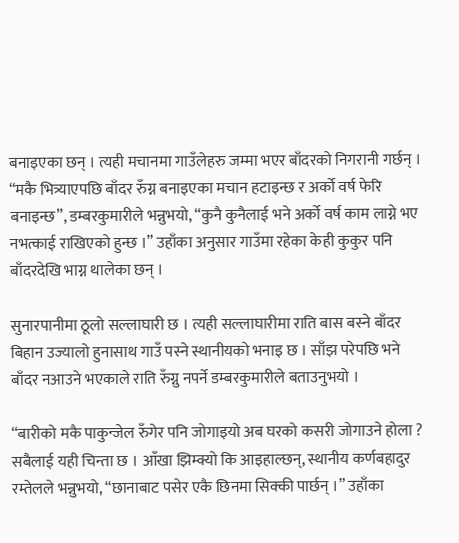बनाइएका छन् । त्यही मचानमा गाउँलेहरु जम्मा भएर बाँदरको निगरानी गर्छन् । “मकै भित्र्याएपछि बाँदर रुँग्न बनाइएका मचान हटाइन्छ र अर्को वर्ष फेरि बनाइन्छ”, डम्बरकुमारीले भन्नुभयो, “कुनै कुनैलाई भने अर्को वर्ष काम लाग्ने भए नभत्काई राखिएको हुन्छ ।” उहाँका अनुसार गाउँमा रहेका केही कुकुर पनि बाँदरदेखि भाग्न थालेका छन् ।

सुनारपानीमा ठूलो सल्लाघारी छ । त्यही सल्लाघारीमा राति बास बस्ने बाँदर बिहान उज्यालो हुनासाथ गाउँ पस्ने स्थानीयको भनाइ छ । साँझ परेपछि भने बाँदर नआउने भएकाले राति रुँग्नु नपर्ने डम्बरकुमारीले बताउनुभयो ।

“बारीको मकै पाकुन्जेल रुँगेर पनि जोगाइयो अब घरको कसरी जोगाउने होला ? सबैलाई यही चिन्ता छ । आँखा झिम्क्यो कि आइहाल्छन्, स्थानीय कर्णबहादुर रम्तेलले भन्नुभयो, “छानाबाट पसेर एकै छिनमा सिक्की पार्छन् ।” उहाँका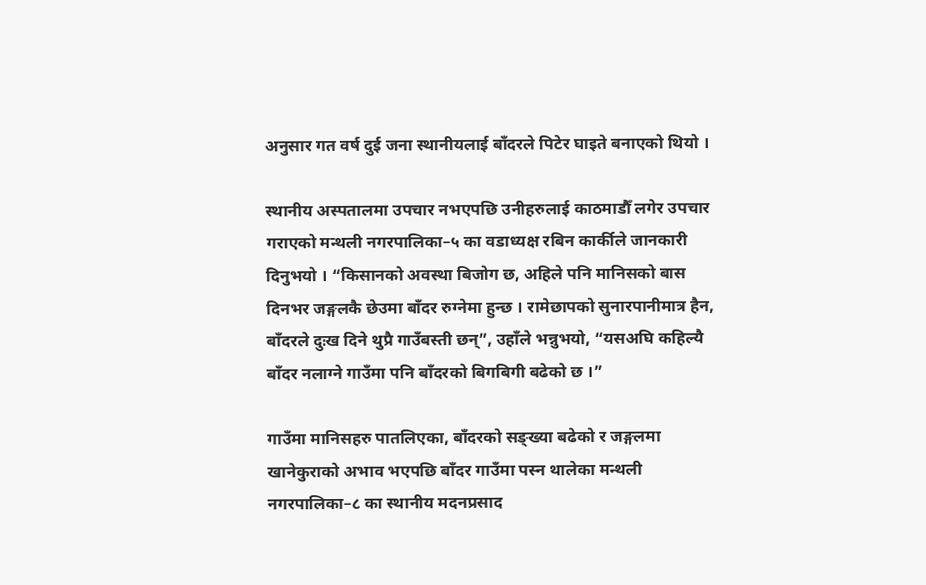अनुसार गत वर्ष दुई जना स्थानीयलाई बाँदरले पिटेर घाइते बनाएको थियो ।

स्थानीय अस्पतालमा उपचार नभएपछि उनीहरुलाई काठमाडौँ लगेर उपचार गराएको मन्थली नगरपालिका–५ का वडाध्यक्ष रबिन कार्कीले जानकारी दिनुभयो । “किसानको अवस्था बिजोग छ, अहिले पनि मानिसको बास दिनभर जङ्गलकै छेउमा बाँदर रुग्नेमा हुन्छ । रामेछापको सुनारपानीमात्र हैन, बाँदरले दुःख दिने थुप्रै गाउँबस्ती छन्”, उहाँले भन्नुभयो, “यसअघि कहिल्यै बाँदर नलाग्ने गाउँमा पनि बाँदरको बिगबिगी बढेको छ ।”

गाउँमा मानिसहरु पातलिएका, बाँदरको सङ्ख्या बढेको र जङ्गलमा खानेकुराको अभाव भएपछि बाँदर गाउँमा पस्न थालेका मन्थली नगरपालिका–८ का स्थानीय मदनप्रसाद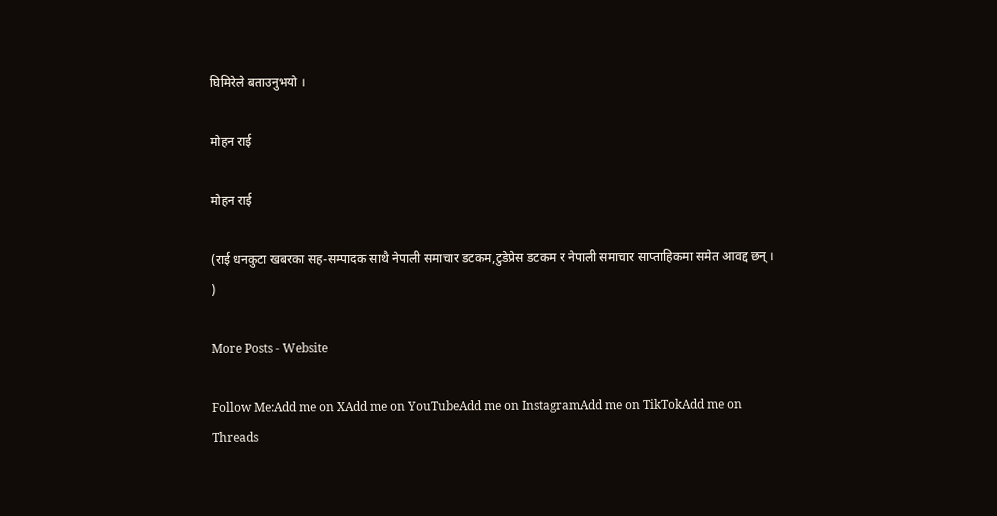घिमिरेले बताउनुभयो ।

मोहन राई

मोहन राई

(राई धनकुटा खबरका सह-सम्पादक साथै नेपाली समाचार डटकम,टुडेप्रेस डटकम र नेपाली समाचार साप्ताहिकमा समेत आवद्द छन् । )

More Posts - Website

Follow Me:Add me on XAdd me on YouTubeAdd me on InstagramAdd me on TikTokAdd me on Threads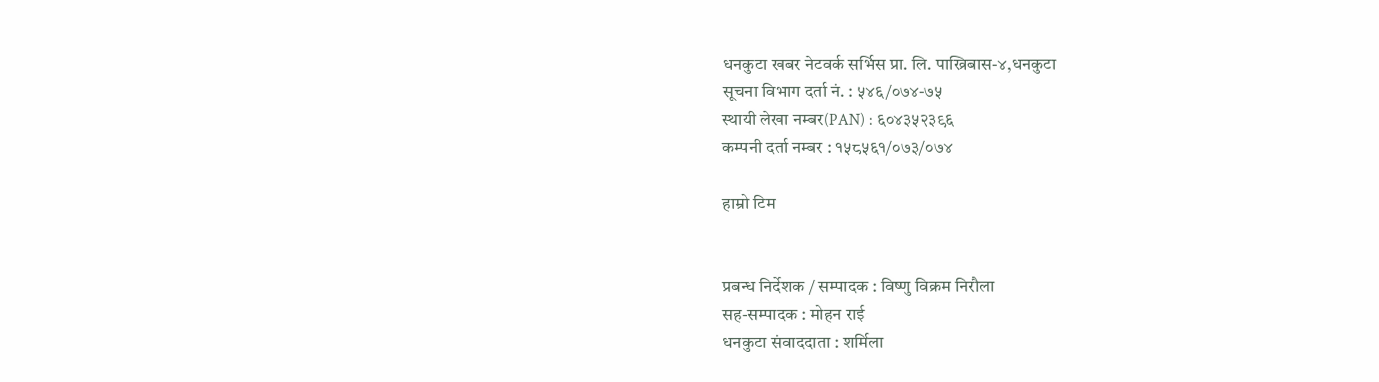धनकुटा खबर नेटवर्क सर्भिस प्रा. लि. पाख्रिबास-४,धनकुटा
सूचना विभाग दर्ता नं. : ५४६/०७४-७५
स्थायी लेखा नम्बर(PAN) : ६०४३५२३९६
कम्पनी दर्ता नम्बर : १५८५६१/०७३/०७४

हाम्रो टिम


प्रबन्ध निर्देशक / सम्पादक : विष्णु विक्रम निरौला
सह-सम्पादक : मोहन राई
धनकुटा संवाददाता : शर्मिला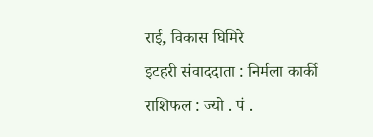राई, विकास घिमिरे
इटहरी संवाददाता : निर्मला कार्की
राशिफल : ज्यो . पं .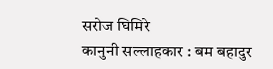सरोज घिमिरे
कानुनी सल्लाहकार : बम बहादुर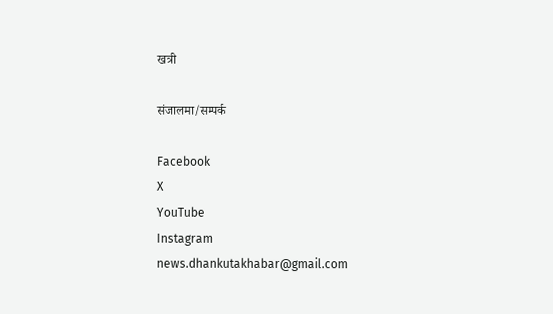खत्री

संजालमा/सम्पर्क

Facebook
X
YouTube
Instagram
news.dhankutakhabar@gmail.com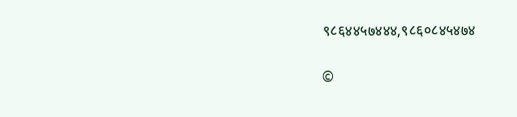९८६४४५७४४४,९८६०८४५४७४

©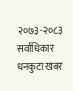२०७३-२०८३ सर्वाधिकार धनकुटा खबर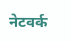नेटवर्क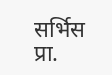सर्भिस प्रा.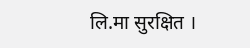लि.मा सुरक्षित ।